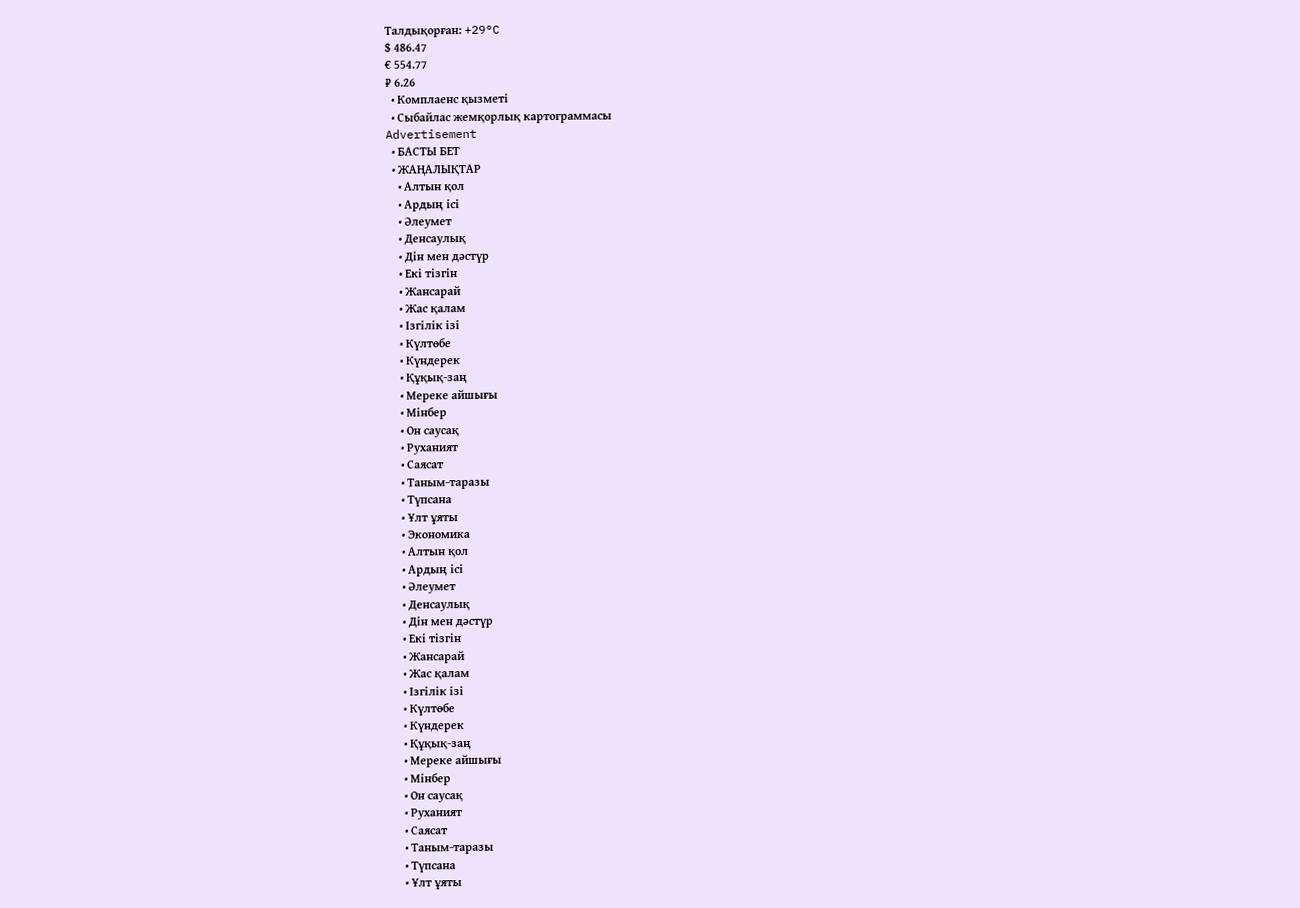Талдықорған: +29°C
$ 486.47
€ 554.77
₽ 6.26
  • Комплаенс қызметі
  • Сыбайлас жемқорлық картограммасы
Advertisement
  • БАСТЫ БЕТ
  • ЖАҢАЛЫҚТАР
    • Алтын қол
    • Ардың ісі
    • Әлеумет
    • Денсаулық
    • Дін мен дәстүр
    • Екі тізгін
    • Жансарай
    • Жас қалам
    • Ізгілік ізі
    • Күлтөбе
    • Күндерек
    • Құқық-заң
    • Мереке айшығы
    • Мінбер
    • Он саусақ
    • Руханият
    • Саясат
    • Таным-таразы
    • Түпсана
    • Ұлт ұяты
    • Экономика
    • Алтын қол
    • Ардың ісі
    • Әлеумет
    • Денсаулық
    • Дін мен дәстүр
    • Екі тізгін
    • Жансарай
    • Жас қалам
    • Ізгілік ізі
    • Күлтөбе
    • Күндерек
    • Құқық-заң
    • Мереке айшығы
    • Мінбер
    • Он саусақ
    • Руханият
    • Саясат
    • Таным-таразы
    • Түпсана
    • Ұлт ұяты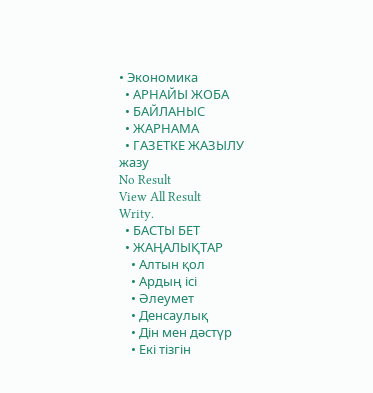• Экономика
  • АРНАЙЫ ЖОБА
  • БАЙЛАНЫС
  • ЖАРНАМА
  • ГАЗЕТКЕ ЖАЗЫЛУ
жазу
No Result
View All Result
Writy.
  • БАСТЫ БЕТ
  • ЖАҢАЛЫҚТАР
    • Алтын қол
    • Ардың ісі
    • Әлеумет
    • Денсаулық
    • Дін мен дәстүр
    • Екі тізгін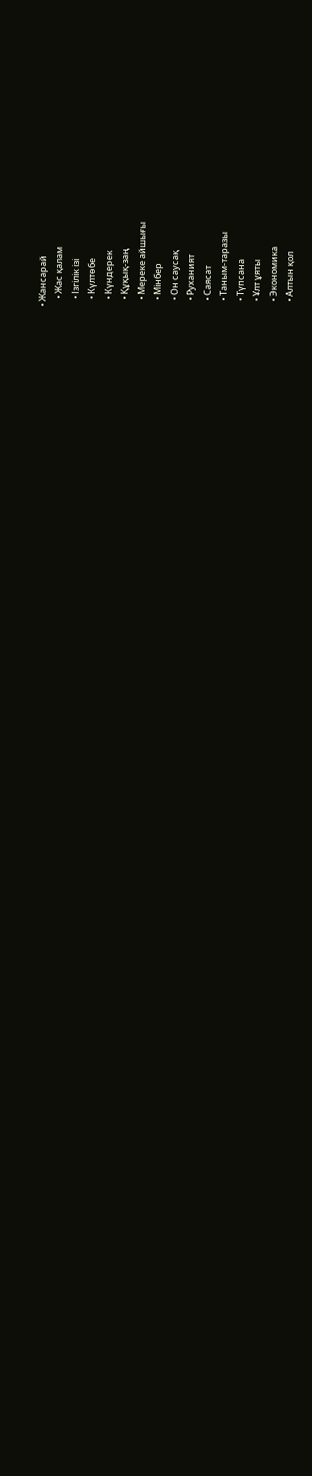• Жансарай
    • Жас қалам
    • Ізгілік ізі
    • Күлтөбе
    • Күндерек
    • Құқық-заң
    • Мереке айшығы
    • Мінбер
    • Он саусақ
    • Руханият
    • Саясат
    • Таным-таразы
    • Түпсана
    • Ұлт ұяты
    • Экономика
    • Алтын қол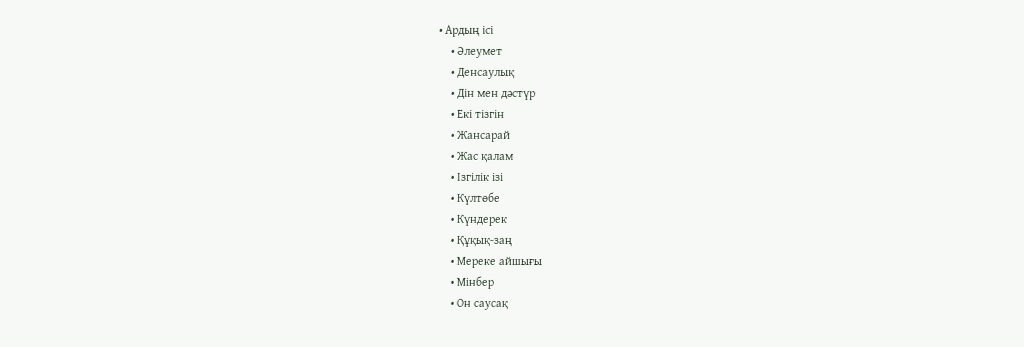• Ардың ісі
    • Әлеумет
    • Денсаулық
    • Дін мен дәстүр
    • Екі тізгін
    • Жансарай
    • Жас қалам
    • Ізгілік ізі
    • Күлтөбе
    • Күндерек
    • Құқық-заң
    • Мереке айшығы
    • Мінбер
    • Он саусақ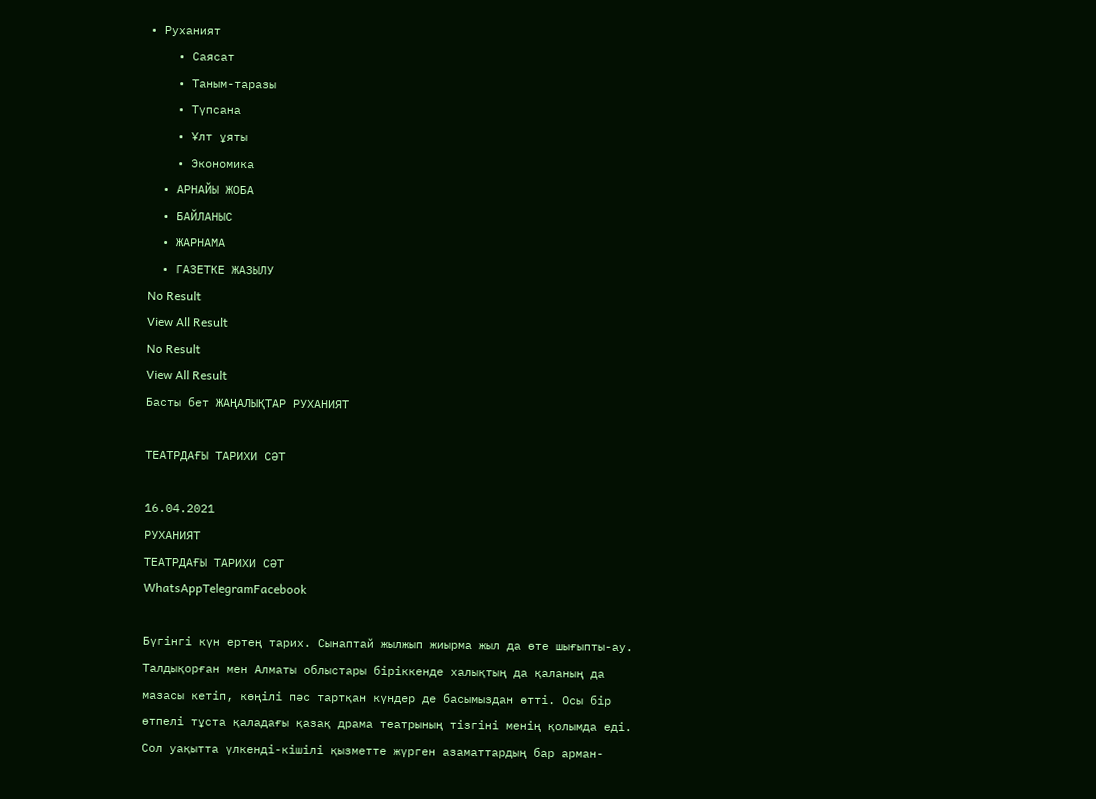• Руханият
    • Саясат
    • Таным-таразы
    • Түпсана
    • Ұлт ұяты
    • Экономика
  • АРНАЙЫ ЖОБА
  • БАЙЛАНЫС
  • ЖАРНАМА
  • ГАЗЕТКЕ ЖАЗЫЛУ
No Result
View All Result
No Result
View All Result
Басты бет ЖАҢАЛЫҚТАР РУХАНИЯТ

ТЕАТРДАҒЫ ТАРИХИ СӘТ

16.04.2021
РУХАНИЯТ
ТЕАТРДАҒЫ ТАРИХИ СӘТ
WhatsAppTelegramFacebook

Бүгiнгi күн ертең тарих. Сынаптай жылжып жиырма жыл да өте шығыпты-ау. Талдықорған мен Алматы облыстары бiріккенде халықтың да қаланың да мазасы кетiп, көңiлi пәс тартқан күндер де басымыздан өттi. Осы бiр өтпелi тұста қаладағы қазақ драма театрының тiзгiнi менiң қолымда едi. Сол уақытта үлкендi-кiшiлi қызметте жүрген азаматтардың бар арман-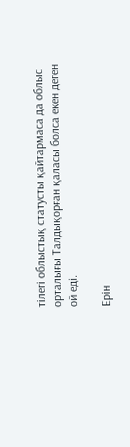тiлегi облыстық статусты қайтармаса да облыс орталығы Талдықорған қаласы болса екен деген ой еді.

Ерiн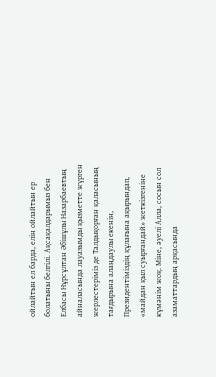ойлайтын ел барда, елiн ойлайтын ер болатыны белгiлi. Ақсақалдарымыз бен Елбасы Нұрсұлтан Әбiшұлы Назарбаевтың айналасында лауазымды қызметте жүрген жерлестерiмiз де Талдықорған қаласының тағдырына алаңдаулы екенiн, Президентiмiздiң құлағына ақырындап, «майдан қыл суырғандай» жеткiзгенiне күмәнiм жоқ. Мiне, әуелi Алла, сосын сол азаматтардың арқасында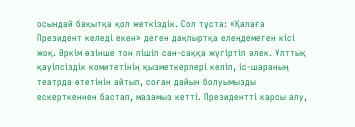осындай бақытқа қол жеткіздік. Сол тұста: «Қалаға Президент келедi екен» деген дақпыртқа елеңдемеген кiсi жоқ. Әркiм өзiнше тон пiшiп сан-саққа жүгiртiп әлек. Ұлттық қауiпсiздiк комитетiнiң қызметкерлерi келiп, iс-шараның театрда өтетiнiн айтып, соған дайын болуымызды ескерткеннен бастап, мазамыз кеттi. Президенттi карсы алу,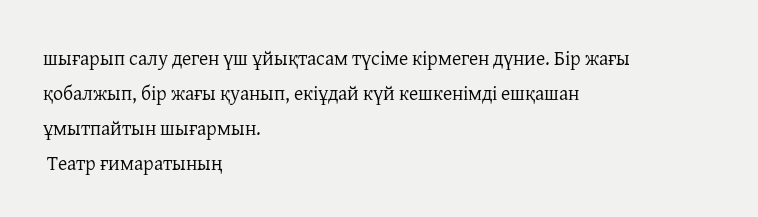шығарып салу деген үш ұйықтасам түсiме кiрмеген дүние. Бiр жағы қобалжып, бiр жағы қуанып, екiұдай күй кешкенiмдi ешқашан ұмытпайтын шығармын.
 Театр ғимаратының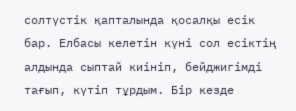солтүстiк қапталында қосалқы есiк бар. Елбасы келетін күні сол есіктің алдында сыптай киiнiп, бейджигiмдi тағып, күтіп тұрдым. Бiр кезде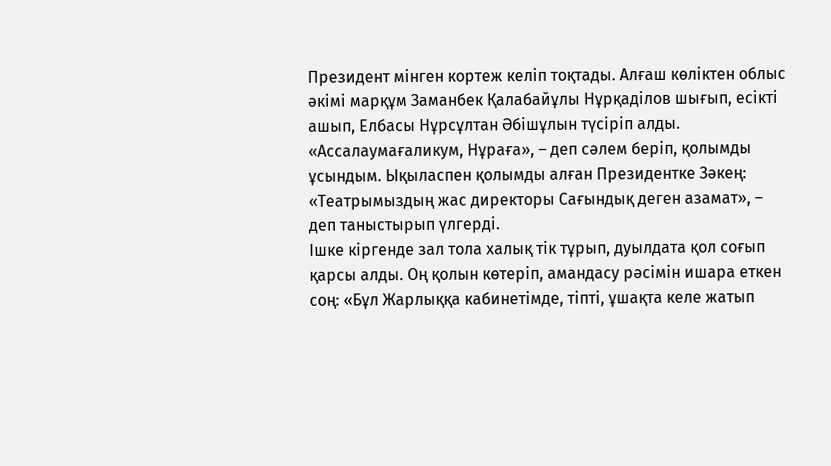Президент мiнген кортеж келiп тоқтады. Алғаш көліктен облыс әкiмi марқұм Заманбек Қалабайұлы Нұрқаділов шығып, есiктi ашып, Елбасы Нұрсұлтан Әбiшұлын түсiрiп алды. «Ассалаумағаликум, Нұраға», – деп сәлем берiп, қолымды ұсындым. Ықыласпен қолымды алған Президентке Зәкең: «Театрымыздың жас директоры Сағындық деген азамат», – деп таныстырып үлгердi.
Ішке кiргенде зал тола халық тiк тұрып, дуылдата қол соғып қарсы алды. Оң қолын көтерiп, амандасу рәсiмiн ишара еткен соң: «Бұл Жарлыққа кабинетiмде, тiптi, ұшақта келе жатып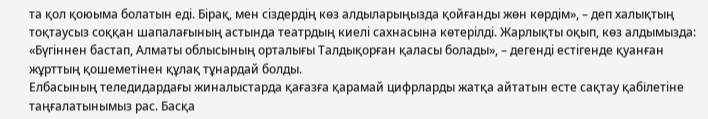та қол қоюыма болатын едi. Бiрақ, мен сiздердiң көз алдыларыңызда қойғанды жөн көрдiм», – деп халықтың тоқтаусыз соққан шапалағының астында театрдың киелi сахнасына көтерiлдi. Жарлықты оқып, көз алдымызда: «Бүгiннен бастап, Алматы облысының орталығы Талдықорған қаласы болады», – дегендi естiгенде қуанған жұрттың қошеметінен құлақ тұнардай болды.
Елбасының теледидардағы жиналыстарда қағазға қарамай цифрларды жатқа айтатын есте сақтау қабілетiне таңғалатынымыз рас. Басқа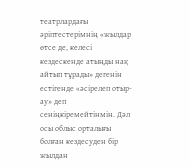театрлардағы әрiптестерiмнің «жылдар өтсе де, келесi кездескенде атыңды нақ айтып тұрады» дегенін естігенде «әсiрелеп отыр-ау» деп сенiңкiремейтінмін. Дәл осы облыс орталығы болған кездесуден бiр жылдан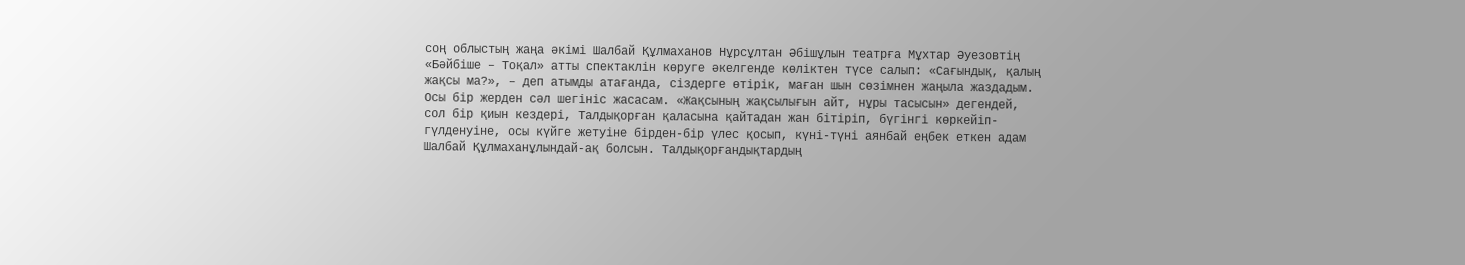соң облыстың жаңа әкiмi Шалбай Құлмаханов Нұрсұлтан Әбiшұлын театрға Мұхтар Әуезовтің «Бәйбiше – Тоқал» атты спектаклiн көруге әкелгенде көліктен түсе салып: «Сағындық, қалың жақсы ма?», – деп атымды атағанда, сiздерге өтiрiк, маған шын сөзiмнен жаңыла жаздадым.
Осы бiр жерден сәл шегiнic жасасам. «Жақсының жақсылығын айт, нұры тасысын» дегендей, сол бiр қиын кездерi, Талдықорған қаласына қайтадан жан бiтiрiп, бүгiнгi көркейiп-гүлденуiне, осы күйге жетуiне бiрден-бiр үлес қосып, күнi-түнi аянбай еңбек еткен адам Шалбай Құлмаханұлындай-ақ болсын. Талдықорғандықтардың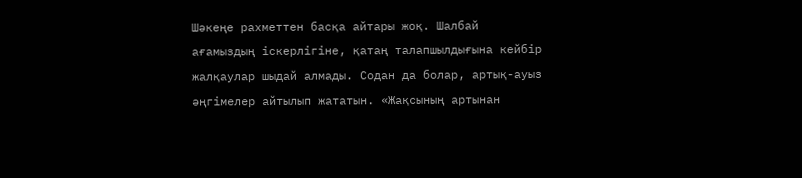Шәкеңе рахметтен басқа айтары жоқ. Шалбай ағамыздың iскерлiгiне, қатаң талапшылдығына кейбiр жалқаулар шыдай алмады. Содан да болар, артық-ауыз әңгiмелер айтылып жататын. «Жақсының артынан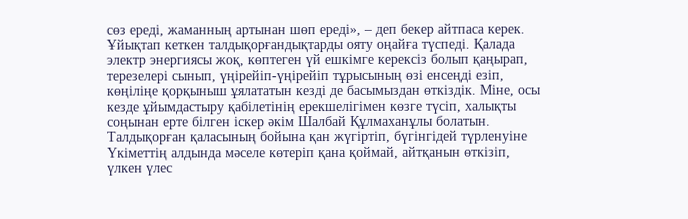сөз ередi, жаманның артынан шөп eредi», – деп бекер айтпаса керек. Ұйықтап кеткен талдықорғандықтарды ояту оңайға түспеді. Қалада электр энергиясы жоқ, көптеген үй ешкiмге керексiз болып қаңырап, терезелерi сынып, үңiрейiп-үңiрейiп тұрысының өзi енсеңдi езiп, көңiлiңе қорқыныш ұялататын кездi де басымыздан өткiздiк. Мiне, осы кезде ұйымдастыру қабiлетiнiң ерекшелiгімен көзге түсiп, халықты соңынан ерте бiлген icкер әкiм Шалбай Құлмаханұлы болатын. Талдықорған қаласының бойына қан жүгiртiп, бүгiнгiдей түрленуiне Үкіметтің алдында мәселе көтерiп қана қоймай, айтқанын өткізiп, үлкен үлес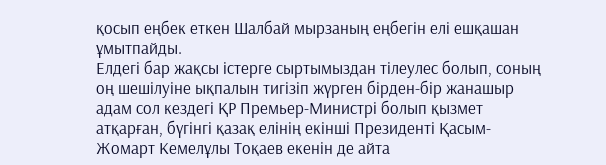қосып еңбек еткен Шалбай мырзаның еңбегін елі ешқашан ұмытпайды.
Елдегi бар жақсы iстерге сыртымыздан тiлеулес болып, соның оң шешiлуiне ықпалын тигiзiп жүрген бiрден-бiр жанашыр адам сол кездегі ҚР Премьер-Министрi болып қызмет атқарған, бүгiнгi қазақ елiнiң екiншi Президенті Қасым-Жомарт Кемелұлы Тоқаев екенін де айта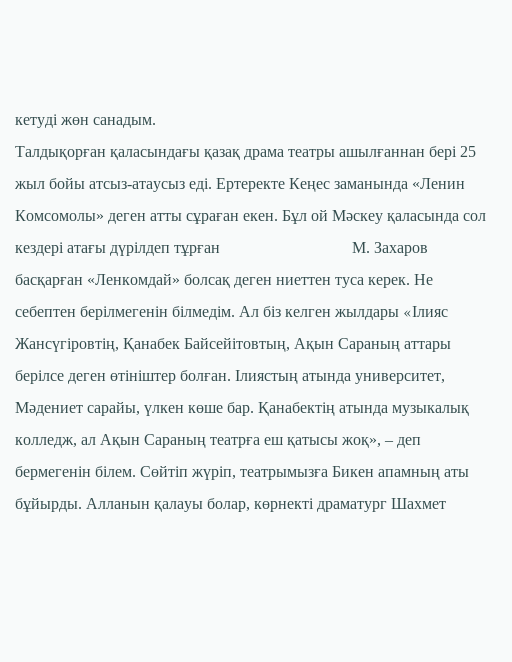кетуді жөн санадым.
Талдықорған қаласындағы қазақ драма театры ашылғаннан берi 25 жыл бойы атсыз-атаусыз едi. Ертеректе Кеңес заманында «Ленин Комсомолы» деген атты сұраған екен. Бұл ой Мәскеу қаласында сол кездерi атағы дүрiлдеп тұрған                                 М. Захаров басқарған «Ленкомдай» болсақ деген ниеттен туса керек. Не себептен берiлмегенiн бiлмедiм. Ал бiз келген жылдары «Iлияс Жансүгiровтің, Қанабек Байсейiтовтың, Ақын Сараның аттары берiлсе деген өтiнiштер болған. Iлиястың атында университет, Мәдениет сарайы, үлкен көше бар. Қанабектiң атында музыкалық колледж, ал Ақын Сараның театрға еш қатысы жоқ», – деп бермегенiн бiлем. Сөйтіп жүріп, театрымызға Бикен апамның аты бұйырды. Алланын қалауы болар, көрнектi драматург Шахмет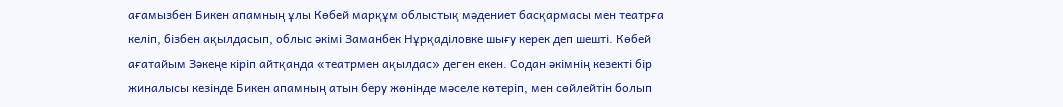ағамызбен Бикен апамның ұлы Көбей марқұм облыстық мәдениет басқармасы мен театрға келiп, бізбен ақылдасып, облыс әкiмi Заманбек Нұрқадiловке шығу керек деп шештi. Көбей ағатайым Зәкеңе кiрiп айтқанда «театрмен ақылдас» деген екен. Содан әкiмнiң кезектi бiр жиналысы кезiнде Бикен апамның атын беру жөнiнде мәселе көтерiп, мен сөйлейтiн болып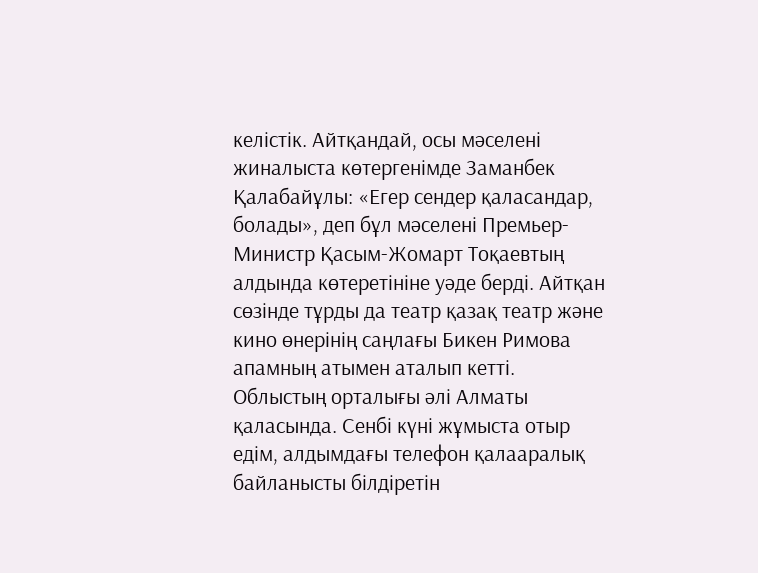келіcтiк. Айтқандай, осы мәселенi жиналыста көтергенімде Заманбек Қалабайұлы: «Егер сендер қаласандар, болады», деп бұл мәселенi Премьер-Министр Қасым-Жомарт Тоқаевтың алдында көтеретiнiне уәде бердi. Айтқан сөзiнде тұрды да театр қазақ театр және кино өнерінің саңлағы Бикен Римова апамның атымен аталып кетті.
Облыстың орталығы әлi Алматы қаласында. Сенбi күнi жұмыста отыр едім, алдымдағы телефон қалааралық байланысты бiлдiретiн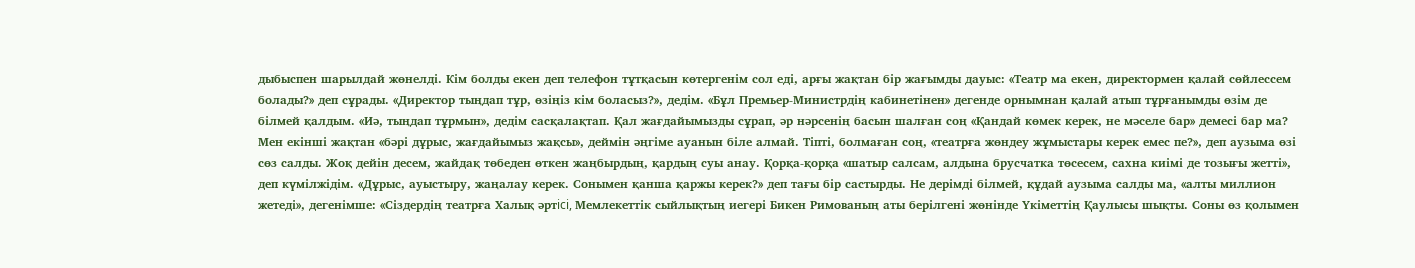дыбыспен шарылдай жөнелдi. Кiм болды екен деп телефон тұтқасын көтергенiм сол едi, арғы жақтан бiр жағымды дауыс: «Театр ма екен, директормен қалай сөйлессем болады?» деп сұрады. «Директор тыңдап тұр, өзiңіз кiм боласыз?», дедім. «Бұл Премьер-Министрдiң кабинетiнен» дегенде орнымнан қалай атып тұрғанымды өзiм де бiлмей қалдым. «Иә, тыңдап тұрмын», дедiм сасқалақтап. Қал жағдайымызды сұрап, әр нәрсенiң басын шалған соң «Қандай көмек керек, не мәселе бар» демесi бар ма? Мен екiншi жақтан «бәрi дұрыс, жағдайымыз жақсы», деймін әңгіме ауанын біле алмай. Тiптi, болмаған соң, «театрға жөндеу жұмыстары керек емес пе?», деп аузыма өзi сөз салды. Жоқ дейiн десем, жайдақ төбеден өткен жаңбырдың, қардың суы анау. Қорқа-қорқа «шатыр салсам, алдына брусчатка төсесем, сахна киiмi де тозығы жеттi», деп күмiлжiдiм. «Дұрыс, ауыстыру, жаңалау керек. Сонымен қанша қаржы керек?» деп тағы бiр састырды. Не дерiмдi бiлмей, құдай аузыма салды ма, «алты миллион жетеді», дегенімше: «Сiздердiң театрға Халық әртici, Мемлекеттiк сыйлықтың иегерi Бикен Римованың аты берiлгенi жөнiнде Үкiметтiң Қаулысы шықты. Соны өз қолымен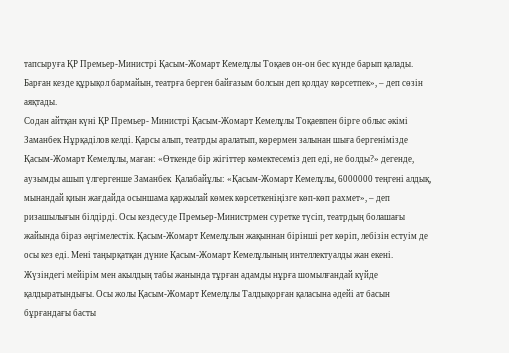тапсыруға ҚР Премьер-Министрi Қасым-Жомарт Кемелұлы Тоқаев он-он бес күнде барып қалады. Барған кезде құрықол бармайын, театрға берген байғазым болсын деп қолдау көрсетпек», – деп сөзін аяқтады.
Содан айтқан күнi ҚР Премьер- Министрi Қасым-Жомарт Кемелұлы Тоқаевпен бірге облыс әкімі Заманбек Нұрқадiлов келдi. Қарсы алып, театрды аралатып, көрермен залынан шыға бергенiмiзде Қасым-Жомарт Кемелұлы, маған: «Өткенде бiр жiгiттер көмектесемiз деп едi, не болды?» дегенде, аузымды ашып үлгергенше Заманбек  Қалабайұлы: «Қасым-Жомарт Кемелұлы, 6000000 теңгені алдық, мынандай қиын жағдайда осыншама қаржылай көмек көрсеткенiңiзге көп-көп рахмет», – деп ризашылығын білдірді. Осы кездесуде Премьер-Министрмен суретке түсiп, театрдың болашағы жайында бiраз әңгімелестік. Қасым-Жомарт Кемелұлын жақыннан бiрiншi рет көрiп, лебiзiн естуiм де осы кез еді. Менi таңырқатқан дүние Қасым-Жомарт Кемелұлының интеллектуалды жан екенi. Жүзiндегi мейiрiм мен акылдың табы жанында тұрған адамды нұрға шомылғандай күйде қалдыратындығы. Осы жолы Қасым-Жомарт Кемелұлы Талдықорған қаласына әдейі ат басын бұрғандағы басты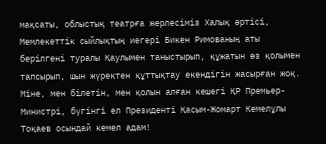мақсаты, облыстық театрға жерлесіміз Халық әртісі, Мемлекеттік сыйлықтың иегері Бикен Римованың аты берілгені туралы Қаулымен таныстырып, құжатын өз қолымен тапсырып, шын жүректен құттықтау екендігін жасырған жоқ. Miне, мен бiлетiн, мен қолын алған кешегi ҚР Премьер-Министрi, бүгiнгi ел Президентi Қасым-Жомарт Кемелұлы Тоқаев осындай кемел адам!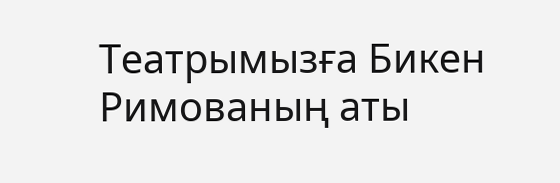Театрымызға Бикен Римованың аты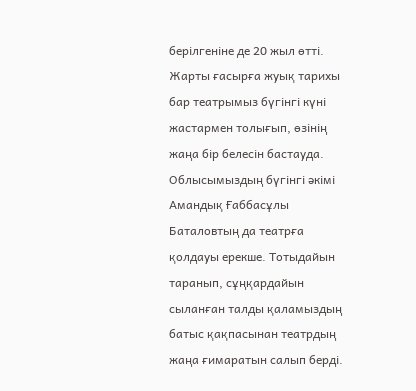берілгеніне де 20 жыл өтті. Жарты ғасырға жуық тарихы бар театрымыз бүгінгі күні жастармен толығып, өзінің жаңа бір белесін бастауда. Облысымыздың бүгінгі әкімі Амандық Ғаббасұлы Баталовтың да театрға қолдауы ерекше. Тотыдайын таранып, сұңқардайын сыланған талды қаламыздың батыс қақпасынан театрдың жаңа ғимаратын салып берді.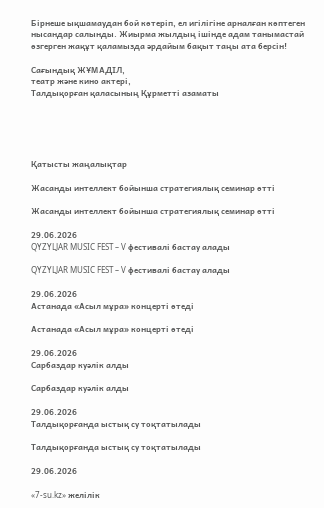Бірнеше ықшамаудан бой көтеріп, ел игілігіне арналған көптеген нысандар салынды. Жиырма жылдың ішінде адам танымастай өзгерген жақұт қаламызда әрдайым бақыт таңы ата берсін!

Сағындық ЖҰМАДІЛ,
театр және кино актері,
Талдықорған қаласының Құрметті азаматы





Қатысты жаңалықтар

Жасанды интеллект бойынша стратегиялық семинар өтті

Жасанды интеллект бойынша стратегиялық семинар өтті

29.06.2026
QYZYLJAR MUSIC FEST – V фестивалі бастау алады

QYZYLJAR MUSIC FEST – V фестивалі бастау алады

29.06.2026
Астанада «Асыл мұра» концерті өтеді

Астанада «Асыл мұра» концерті өтеді

29.06.2026
Сарбаздар куәлік алды

Сарбаздар куәлік алды

29.06.2026
Талдықорғанда ыстық су тоқтатылады

Талдықорғанда ыстық су тоқтатылады

29.06.2026

«7-su.kz» желілік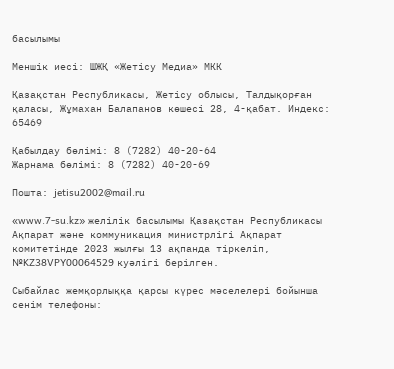басылымы

Меншік иесі: ШЖҚ «Жетісу Медиа» МКК

Қазақстан Республикасы, Жетісу облысы, Талдықорған қаласы, Жұмахан Балапанов көшесі 28, 4-қабат. Индекс: 65469

Қабылдау бөлімі: 8 (7282) 40-20-64
Жарнама бөлімі: 8 (7282) 40-20-69

Пошта: jetisu2002@mail.ru

«www.7-su.kz» желілік басылымы Қазақстан Республикасы Ақпарат және коммуникация министрлігі Ақпарат комитетінде 2023 жылғы 13 ақпанда тіркеліп, №KZ38VPY00064529 куәлігі берілген.

Сыбайлас жемқорлыққа қарсы күрес мәселелері бойынша сенім телефоны: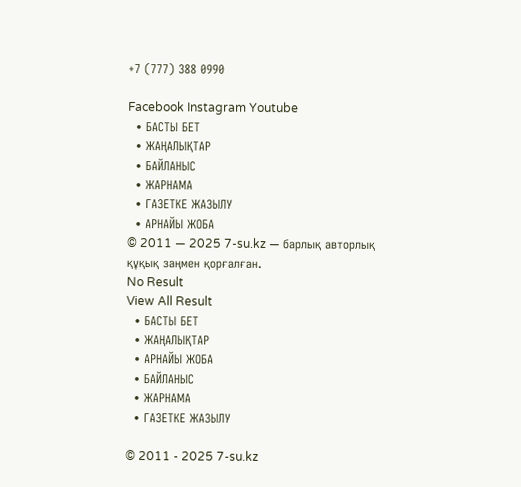+7 (777) 388 0990

Facebook Instagram Youtube
  • БАСТЫ БЕТ
  • ЖАҢАЛЫҚТАР
  • БАЙЛАНЫС
  • ЖАРНАМА
  • ГАЗЕТКЕ ЖАЗЫЛУ
  • АРНАЙЫ ЖОБА
© 2011 — 2025 7-su.kz — барлық авторлық құқық заңмен қорғалған.
No Result
View All Result
  • БАСТЫ БЕТ
  • ЖАҢАЛЫҚТАР
  • АРНАЙЫ ЖОБА
  • БАЙЛАНЫС
  • ЖАРНАМА
  • ГАЗЕТКЕ ЖАЗЫЛУ

© 2011 - 2025 7-su.kz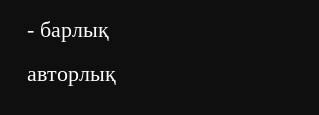- барлық авторлық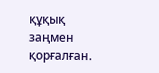құқық заңмен қорғалған.